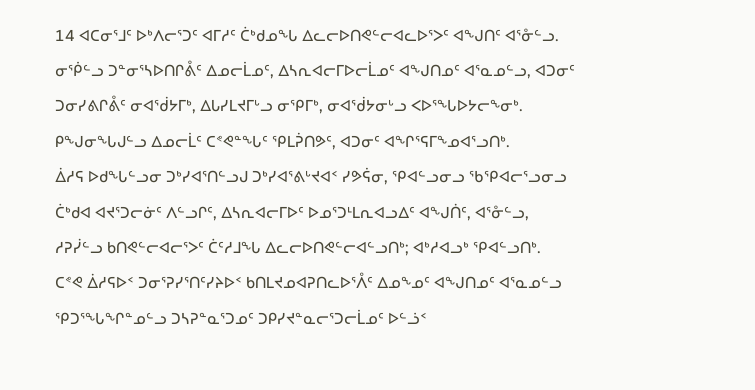14 ᐊᑕᓂᕐᒧᑦ ᐅᒃᐱᓕᕐᑐᑦ ᐊᒥᓱᑦ ᑖᒃᑯᓄᖓ ᐃᓚᓕᐅᑎᕙᓪᓕᐊᓚᐅᕐᐳᑦ ᐊᖑᑎᑦ ᐊᕐᓁᓪᓗ.
ᓂᖀᓪᓗ ᑐᓐᓂᕐᓴᐅᑎᒋᕔᑦ ᐃᓄᓕᒫᓄᑦ, ᐃᓴᕆᐊᓕᒥᐅᓕᒫᓄᑦ ᐊᖑᑎᓄᑦ ᐊᕐᓇᓄᓪᓗ, ᐊᑐᓂᑦ ᑐᓂᓯᕕᒋᕔᑦ ᓂᐊᖂᔭᒥᒃ, ᐃᒐᓯᒪᔪᒥᒡᓗ ᓂᕿᒥᒃ, ᓂᐊᖂᔭᓂᒡᓗ ᐸᐅᕐᖓᐅᔭᓕᖕᓂᒃ. ᑭᖑᓂᖓᒍᓪᓗ ᐃᓄᓕᒫᑦ ᑕᕝᕙᓐᖓᑦ ᕿᒪᕉᑎᕗᑦ, ᐊᑐᓂᑦ ᐊᖏᕐᕋᒥᖕᓄᐊᕐᓗᑎᒃ.
ᐄᓱᕋ ᐅᑯᖓᓪᓗᓂ ᑐᒃᓯᐊᕐᑎᓪᓗᒍ ᑐᒃᓯᐊᕐᕕᒡᔪᐊᑉ ᓯᕗᕌᓂ, ᕿᐊᓪᓗᓂᓗ ᖃᕿᐊᓕᕐᓗᓂᓗ ᑖᒃᑯᐊ ᐊᔪᕐᑐᓕᓃᑦ ᐱᓪᓗᒋᑦ, ᐃᓴᕆᐊᓕᒥᐅᑦ ᐅᓄᕐᑐᒻᒪᕆᐊᓗᐃᑦ ᐊᖑᑏᑦ, ᐊᕐᓁᓪᓗ, ᓱᕈᓰᓪᓗ ᑲᑎᕙᓪᓕᐊᓕᕐᐳᑦ ᑖᑦᓱᒧᖓ ᐃᓚᓕᐅᑎᕙᓪᓕᐊᓪᓗᑎᒃ; ᐊᒃᓱᐊᓗᒃ ᕿᐊᓪᓗᑎᒃ.
ᑕᕝᕙ ᐄᓱᕋᐅᑉ ᑐᓂᕐᕈᓯᕐᑎᑦᓯᔨᐅᑉ ᑲᑎᒪᔪᓄᐊᕈᑎᓚᐅᕐᐰᑦ ᐃᓄᖕᓄᑦ ᐊᖑᑎᓄᑦ ᐊᕐᓇᓄᓪᓗ ᕿᑐᕐᖓᖏᓐᓄᓪᓗ ᑐᓴᕈᓐᓇᕐᑐᓄᑦ ᑐᑭᓯᔪᓐᓇᓕᕐᑐᓕᒫᓄᑦ ᐅᓪᓘᑉ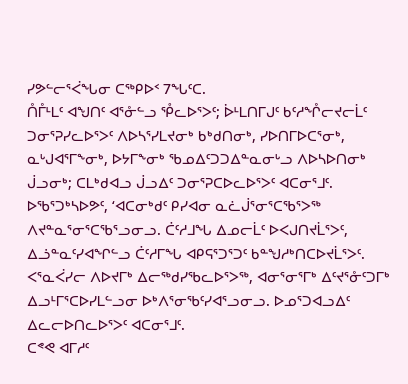ᓯᕗᓪᓕᕐᐹᖓᓂ ᑕᖅᑭᐅᑉ 7ᖓᑦᑕ.
ᑍᒤᒻᒪᑦ ᐊᖑᑎᑦ ᐊᕐᓁᓪᓗ ᕾᓚᐅᕐᐳᑦ; ᐆᒻᒪᑎᒥᒍᑦ ᑲᑦᓱᖎᓕᔪᓕᒫᑦ ᑐᓂᕐᕈᓯᓚᐅᕐᐳᑦ ᐱᐅᓴᕐᓯᒪᔪᓂᒃ ᑲᒃᑯᑎᓂᒃ, ᓯᐅᑎᒥᐅᑕᕐᓂᒃ, ᓇᒡᒍᐊᕐᒥᖕᓂᒃ, ᐅᔭᒥᖕᓂᒃ ᖃᓄᐃᑦᑐᑐᐃᓐᓇᓂᒡᓗ ᐱᐅᓴᐅᑎᓂᒃ ᒎᓗᓂᒃ; ᑕᒪᒃᑯᐊᓗ ᒎᓗᐃᑦ ᑐᓂᕐᕈᑕᐅᓚᐅᕐᐳᑦ ᐊᑕᓂᕐᒧᑦ.
ᐅᖃᕐᑐᒃᓴᐅᕗᑦ, ‘ᐊᑕᓂᒃᑯᑦ ᑭᓯᐊᓂ ᓇᓛᒎᕐᓂᕐᑕᖃᕐᐳᖅ ᐱᔪᓐᓇᕐᓂᕐᑕᖃᕐᓗᓂᓗ. ᑖᑦᓱᒧᖓ ᐃᓄᓕᒫᑦ ᐅᐸᒍᑎᔪᒫᕐᐳᑦ, ᐃᓘᓐᓇᑦᓯᐊᖏᓪᓗ ᑖᑦᓱᒥᖓ ᐊᑭᕋᕐᑐᕐᑐᑦ ᑲᓐᖑᓱᒃᑎᑕᐅᔪᒫᕐᐳᑦ.
ᐸᕐᓇᐹᓯᓕ ᐱᐅᔪᒥᒃ ᐃᓕᖅᑯᓯᖃᓚᐅᕐᐳᖅ, ᐊᓂᕐᓂᕐᒥᒃ ᐃᑦᔪᕐᓁᑦᑐᒥᒃ ᐃᓗᒻᒥᕐᑕᐅᓯᒪᓪᓗᓂ ᐅᒃᐱᕐᓂᖃᑦᓯᐊᕐᓗᓂᓗ. ᐅᓄᕐᑐᐊᓗᐃᑦ ᐃᓚᓕᐅᑎᓚᐅᕐᐳᑦ ᐊᑕᓂᕐᒧᑦ.
ᑕᕝᕙ ᐊᒥᓱᑦ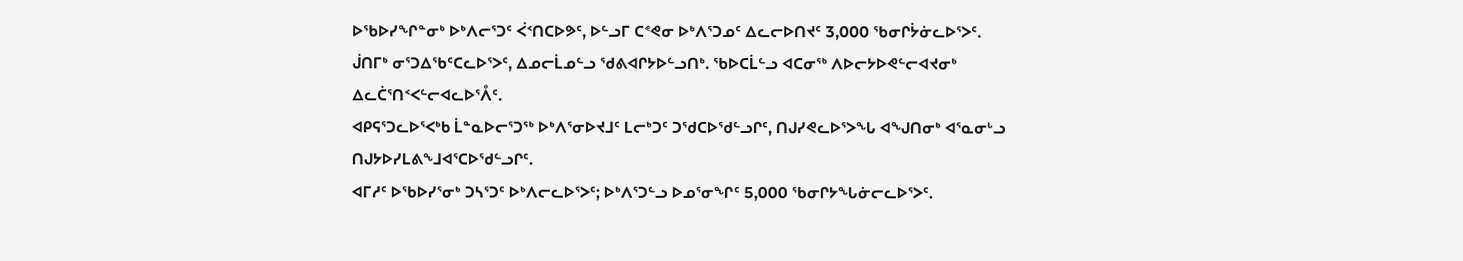ᐅᖃᐅᓯᖏᓐᓂᒃ ᐅᒃᐱᓕᕐᑐᑦ ᐹᑉᑎᑕᐅᕗᑦ, ᐅᓪᓗᒥ ᑕᕝᕙᓂ ᐅᒃᐱᕐᑐᓄᑦ ᐃᓚᓕᐅᑎᔪᑦ 3,000 ᖃᓂᒋᔮᓃᓚᐅᕐᐳᑦ.
ᒎᑎᒥᒃ ᓂᕐᑐᐃᖃᑦᑕᓚᐅᕐᐳᑦ, ᐃᓄᓕᒫᓄᓪᓗ ᖁᕕᐊᒋᔭᐅᓪᓗᑎᒃ. ᖃᐅᑕᒫᓪᓗ ᐊᑕᓂᖅ ᐱᐅᓕᔭᐅᕙᓪᓕᐊᔪᓂᒃ ᐃᓚᑖᕐᑎᑉᐸᓪᓕᐊᓚᐅᕐᐰᑦ.
ᐊᑭᕋᕐᑐᓚᐅᕐᐸᒃᑲ ᒫᓐᓇᐅᓕᕐᑐᖅ ᐅᒃᐱᕐᓂᐅᔪᒧᑦ ᒪᓕᒃᑐᑦ ᑐᖁᑕᐅᖁᓪᓗᒋᑦ, ᑎᒍᓯᕙᓚᐅᕐᐳᖓ ᐊᖑᑎᓂᒃ ᐊᕐᓇᓂᒡᓗ ᑎᒍᔭᐅᓯᒪᕕᖕᒧᐊᕐᑕᐅᖁᓪᓗᒋᑦ.
ᐊᒥᓱᑦ ᐅᖃᐅᓯᕐᓂᒃ ᑐᓴᕐᑐᑦ ᐅᒃᐱᓕᓚᐅᕐᐳᑦ; ᐅᒃᐱᕐᑐᓪᓗ ᐅᓄᕐᓂᖏᑦ 5,000 ᖃᓂᒋᔭᖓᓃᓕᓚᐅᕐᐳᑦ.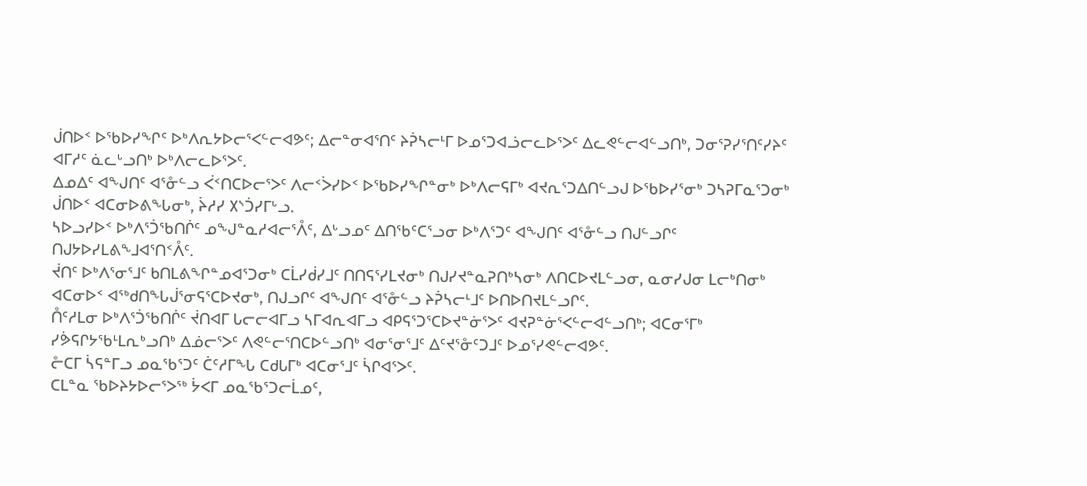ᒎᑎᐅᑉ ᐅᖃᐅᓯᖏᑦ ᐅᒃᐱᕆᔭᐅᓕᕐᐸᓪᓕᐊᕗᑦ; ᐃᓕᓐᓂᐊᕐᑎᑦ ᔨᕉᓴᓕᒻᒥ ᐅᓄᕐᑐᐊᓘᓕᓚᐅᕐᐳᑦ ᐃᓚᕙᓪᓕᐊᓪᓗᑎᒃ, ᑐᓂᕐᕈᓯᕐᑎᑦᓯᔨᑦ ᐊᒥᓱᑦ ᓈᓚᒡᓗᑎᒃ ᐅᒃᐱᓕᓚᐅᕐᐳᑦ.
ᐃᓄᐃᑦ ᐊᖑᑎᑦ ᐊᕐᓁᓪᓗ ᐹᑉᑎᑕᐅᓕᕐᐳᑦ ᐱᓕᑉᐴᓯᐅᑉ ᐅᖃᐅᓯᖏᓐᓂᒃ ᐅᒃᐱᓕᕋᒥᒃ ᐊᔪᕆᕐᑐᐃᑎᓪᓗᒍ ᐅᖃᐅᓯᕐᓂᒃ ᑐᓴᕈᒥᓇᕐᑐᓂᒃ ᒎᑎᐅᑉ ᐊᑕᓂᐅᕕᖓᓂᒃ, ᔩᓱᓯ ᙭ᔅᑑᓯᒥᒡᓗ.
ᓴᐅᓗᓯᐅᑉ ᐅᒃᐱᕐᑑᖃᑎᒌᑦ ᓄᖑᓐᓇᓱᐊᓕᕐᐰᑦ, ᐃᒡᓗᓄᑦ ᐃᑎᖃᑦᑕᕐᓗᓂ ᐅᒃᐱᕐᑐᑦ ᐊᖑᑎᑦ ᐊᕐᓁᓪᓗ ᑎᒍᓪᓗᒋᑦ ᑎᒍᔭᐅᓯᒪᕕᖕᒧᐊᕐᑎᑉᐰᑦ.
ᔫᑎᑦ ᐅᒃᐱᕐᓂᕐᒧᑦ ᑲᑎᒪᕕᖏᓐᓄᐊᕐᑐᓂᒃ ᑕᒫᓯᑰᓯᒧᑦ ᑎᑎᕋᕐᓯᒪᔪᓂᒃ ᑎᒍᓯᔪᓐᓇᕈᑎᒃᓴᓂᒃ ᐱᑎᑕᐅᔪᒪᓪᓗᓂ, ᓇᓂᓯᒍᓂ ᒪᓕᒃᑎᓂᒃ ᐊᑕᓂᐅᑉ ᐊᖅᑯᑎᖓᒎᕐᓂᕋᕐᑕᐅᔪᓂᒃ, ᑎᒍᓗᒋᑦ ᐊᖑᑎᑦ ᐊᕐᓁᓪᓗ ᔨᕉᓴᓕᒻᒧᑦ ᐅᑎᐅᑎᔪᒪᓪᓗᒋᑦ.
ᑍᑦᓱᒪᓂ ᐅᒃᐱᕐᑑᖃᑎᒌᑦ ᔫᑎᐊᒥ ᒐᓕᓕᐊᒥᓗ ᓴᒥᐊᕆᐊᒥᓗ ᐊᑭᕋᕐᑐᕐᑕᐅᔪᓐᓃᕐᐳᑦ ᐊᔪᕈᓐᓃᕐᐸᓪᓕᐊᓪᓗᑎᒃ; ᐊᑕᓂᕐᒥᒃ ᓯᕘᕋᒋᔭᖃᒻᒪᕆᒃᓗᑎᒃ ᐃᓅᓕᕐᐳᑦ ᐱᕙᓪᓕᕐᑎᑕᐅᓪᓗᑎᒃ ᐊᓂᕐᓂᕐᒧᑦ ᐃᑦᔪᕐᓁᑦᑐᒧᑦ ᐅᓄᕐᓯᕙᓪᓕᐊᕗᑦ.
ᓔᑕᒥ ᓵᕋᓐᒥᓗ ᓄᓇᖃᕐᑐᑦ ᑖᑦᓱᒥᖓ ᑕᑯᒐᒥᒃ ᐊᑕᓂᕐᒧᑦ ᓵᒋᐊᕐᐳᑦ.
ᑕᒪᓐᓇ ᖃᐅᔨᔭᐅᓕᕐᐳᖅ ᔮᐸᒥ ᓄᓇᖃᕐᑐᓕᒫᓄᑦ,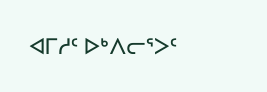ᐊᒥᓱᑦ ᐅᒃᐱᓕᕐᐳᑦ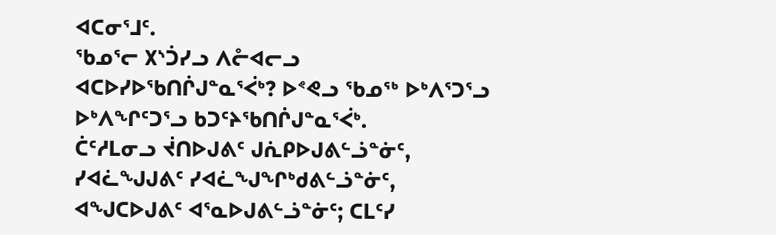ᐊᑕᓂᕐᒧᑦ.
ᖃᓄᕐᓕ ᙭ᔅᑑᓯᓗ ᐱᓔᐊᓕᓗ ᐊᑕᐅᓯᐅᖃᑎᒌᒍᓐᓇᕐᐹᒃ? ᐅᕝᕙᓗ ᖃᓄᖅ ᐅᒃᐱᕐᑐᕐᓗ ᐅᒃᐱᖏᑦᑐᕐᓗ ᑲᑐᑦᔨᖃᑎᒌᒍᓐᓇᕐᐹᒃ.
ᑖᑦᓱᒪᓂᓗ ᔫᑎᐅᒍᕕᑦ ᒍᕇᑭᐅᒍᕕᓪᓘᓐᓃᑦ, ᓯᐊᓛᖑᒍᕕᑦ ᓯᐊᓛᖑᖏᒃᑯᕕᓪᓘᓐᓃᑦ, ᐊᖑᑕᐅᒍᕕᑦ ᐊᕐᓇᐅᒍᕕᓪᓘᓐᓃᑦ; ᑕᒪᑦᓯ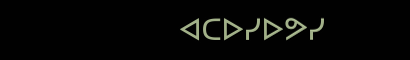ᐊᑕᐅᓯᐅᕗᓯ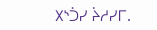᙭ᔅᑑᓯ ᔩᓱᓯᒥ.